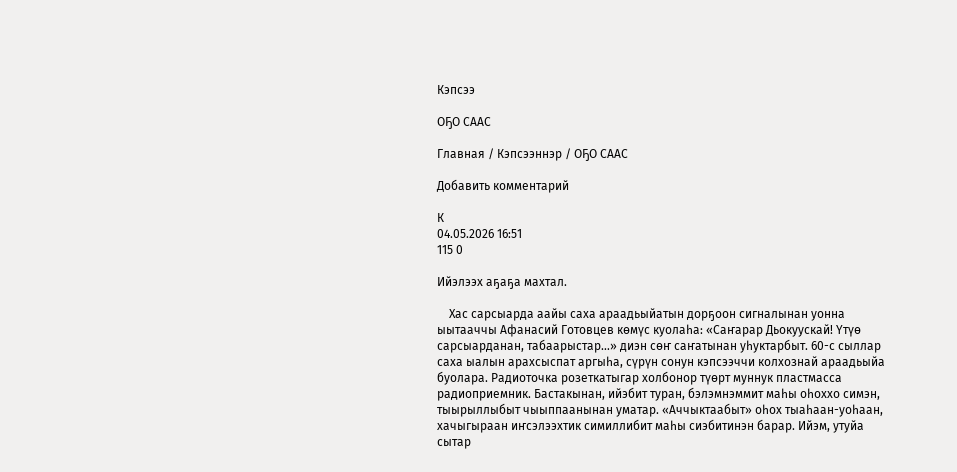Кэпсээ

ОҔО СААС

Главная / Кэпсээннэр / ОҔО СААС

Добавить комментарий

К
04.05.2026 16:51
115 0

Ийэлээх аҕаҕа махтал.

    Хас сарсыарда аайы саха араадьыйатын дорҕоон сигналынан уонна ыытааччы Афанасий Готовцев көмүс куолаһа: «Саҥарар Дьокуускай! Үтүө сарсыарданан, табаарыстар…» диэн сөҥ саҥатынан уһуктарбыт. 60-с сыллар саха ыалын арахсыспат аргыһа, сүрүн сонун кэпсээччи колхознай араадьыйа буолара. Радиоточка розеткатыгар холбонор түөрт муннук пластмасса радиоприемник. Бастакынан, ийэбит туран, бэлэмнэммит маһы оһоххо симэн, тыырыллыбыт чыыппаанынан уматар. «Аччыктаабыт» оһох тыаһаан-уоһаан, хачыгыраан иҥсэлээхтик симиллибит маһы сиэбитинэн барар. Ийэм, утуйа сытар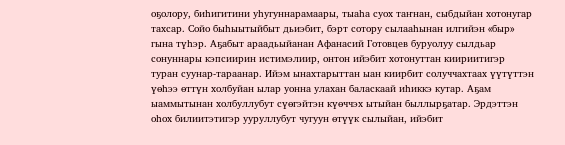оҕолору, биһигитини уһугуннарамаары, тыаһа суох таҥнан, сыбдыйан хотонугар тахсар. Сойо быһыытыйбыт дьиэбит, бэрт сотору сылааһынан илгийэн «быр» гына түһэр. Аҕабыт араадьыйанан Афанасий Готовцев буруолуу сылдьар сонуннары кэпсиирин истимэлиир, онтон ийэбит хотонуттан киириитигэр туран суунар-тараанар. Ийэм ынахтарыттан ыан киирбит солуччахтаах үүтүттэн үөһээ өттүн холбуйан ылар уонна улахан баласкаай иһиккэ кутар. Аҕам ыаммытынан холбуллубут сүөгэйтэн күөччэх ытыйан быллырҕатар. Эрдэттэн оһох билиитэтигэр ууруллубут чугуун өтүүк сылыйан, ийэбит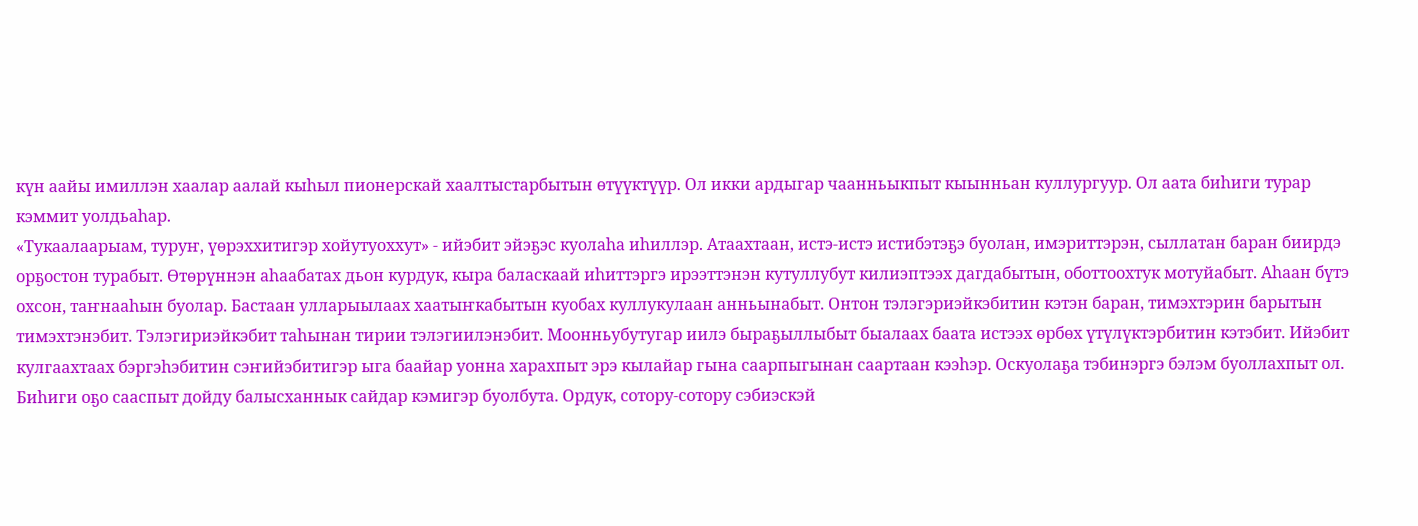күн аайы имиллэн хаалар аалай кыһыл пионерскай хаалтыстарбытын өтүүктүүр. Ол икки ардыгар чаанньыкпыт кыынньан куллургуур. Ол аата биһиги турар кэммит уолдьаһар.
«Тукаалаарыам, туруҥ, үөрэххитигэр хойутуоххут» - ийэбит эйэҕэс куолаһа иһиллэр. Атаахтаан, истэ-истэ истибэтэҕэ буолан, имэриттэрэн, сыллатан баран биирдэ орҕостон турабыт. Өтөрүннэн аһаабатах дьон курдук, кыра баласкаай иһиттэргэ ирээттэнэн кутуллубут килиэптээх дагдабытын, оботтоохтук мотуйабыт. Аһаан бүтэ охсон, таҥнааһын буолар. Бастаан улларыылаах хаатыҥкабытын куобах куллукулаан анньынабыт. Онтон тэлэгэриэйкэбитин кэтэн баран, тимэхтэрин барытын тимэхтэнэбит. Тэлэгириэйкэбит таһынан тирии тэлэгиилэнэбит. Моонньубутугар иилэ быраҕыллыбыт быалаах баата истээх өрбөх үтүлүктэрбитин кэтэбит. Ийэбит кулгаахтаах бэргэһэбитин сэҥийэбитигэр ыга баайар уонна харахпыт эрэ кылайар гына саарпыгынан саартаан кээһэр. Оскуолаҕа тэбинэргэ бэлэм буоллахпыт ол.
Биһиги оҕо сааспыт дойду балысханнык сайдар кэмигэр буолбута. Ордук, сотору-сотору сэбиэскэй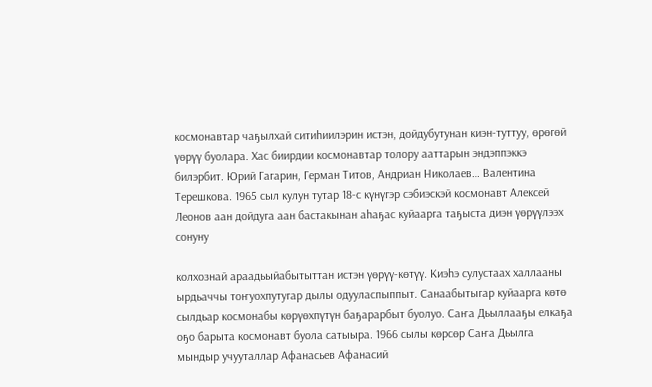космонавтар чаҕылхай ситиһиилэрин истэн, дойдубутунан киэн-туттуу, өрөгөй үөрүү буолара. Хас биирдии космонавтар толору ааттарын эндэппэккэ билэрбит. Юрий Гагарин, Герман Титов, Андриан Николаев… Валентина Терешкова. 1965 сыл кулун тутар 18-с күнүгэр сэбиэскэй космонавт Алексей Леонов аан дойдуга аан бастакынан аһаҕас куйаарга таҕыста диэн үөрүүлээх сонуну

колхознай араадьыйабытыттан истэн үөрүү-көтүү. Киэһэ сулустаах халлааны ырдьаччы тоҥуохпутугар дылы одууласпыппыт. Санаабытыгар куйаарга көтө сылдьар космонабы көрүөхпүтүн баҕарарбыт буолуо. Саҥа Дьыллааҕы елкаҕа оҕо барыта космонавт буола сатыыра. 1966 сылы көрсөр Саҥа Дьылга мындыр учууталлар Афанасьев Афанасий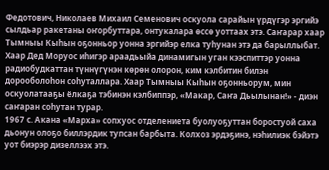Федотович, Николаев Михаил Семенович оскуола сарайын үрдүгэр эргийэ сылдьар ракетаны оҥорбуттара, онтукалара өссө уоттаах этэ. Саҥарар хаар Тымныы Кыһын оҕонньор уонна эргийэр елка туһунан этэ да барыллыбат. Хаар Дед Моруос иһигэр араадьыйа динамигын уган кээспиттэр уонна радиобудкаттан түннүгүнэн көрөн олорон, ким кэлбитин билэн дорооболоһон соһуталлара. Хаар Тымныы Кыһын оҕонньорум, мин оскуолатааҕы ёлкаҕа тэбинэн кэлбиппэр, «Макар, Саҥа Дьылынан!» - диэн саҥаран соһутан турар.
1967 с. Акана «Марха» сопхуос отделениета буолуоҕуттан боростуой саха дьонун олоҕо биллэрдик тупсан барбыта. Колхоз эрдэҕинэ, нэһилиэк бэйэтэ уот биэрэр дизеллээх этэ.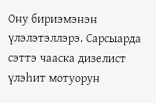Ону бириэмэнэн үлэлэтэллэрэ. Сарсыарда сэттэ чааска дизелист үлэһит мотуорун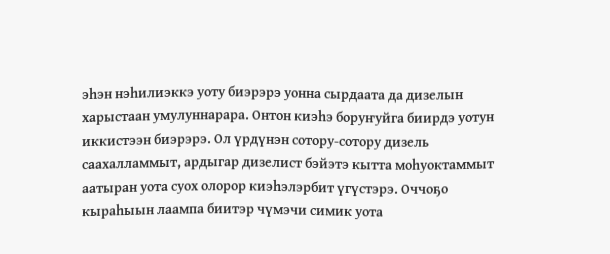эһэн нэһилиэккэ уоту биэрэрэ уонна сырдаата да дизелын харыстаан умулуннарара. Онтон киэһэ боруҥуйга биирдэ уотун иккистээн биэрэрэ. Ол үрдүнэн сотору-сотору дизель саахалламмыт, ардыгар дизелист бэйэтэ кытта моһуоктаммыт аатыран уота суох олорор киэһэлэрбит үгүстэрэ. Оччоҕо кыраһыын лаампа биитэр чүмэчи симик уота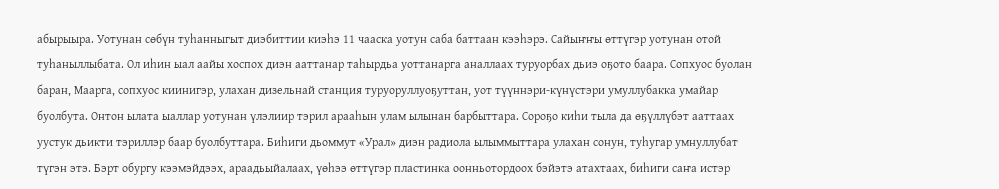абырыыра. Уотунан сөбүн туһанныгыт диэбиттии киэһэ 11 чааска уотун саба баттаан кээһэрэ. Сайыҥҥы өттүгэр уотунан отой туһаныллыбата. Ол иһин ыал аайы хоспох диэн ааттанар таһырдьа уоттанарга аналлаах туруорбах дьиэ оҕото баара. Сопхуос буолан баран, Маарга, сопхуос киинигэр, улахан дизельнай станция туруоруллуоҕуттан, уот түүннэри-күнүстэри умуллубакка умайар буолбута. Онтон ылата ыаллар уотунан үлэлиир тэрил арааһын улам ылынан барбыттара. Сороҕо киһи тыла да өҕүллүбэт ааттаах уустук дьикти тэриллэр баар буолбуттара. Биһиги дьоммут «Урал» диэн радиола ылыммыттара улахан сонун, туһугар умнуллубат түгэн этэ. Бэрт обургу кээмэйдээх, араадьыйалаах, үөһээ өттүгэр пластинка оонньотордоох бэйэтэ атахтаах, биһиги саҥа истэр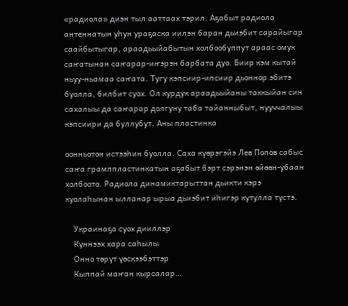«радиола» диэн тыл ааттаах тэрил. Аҕабыт радиола антеннатын уһун ураҕаска иилэн баран дьиэбит сарайыгар саайбытыгар, араадьыйабытын холбообуппут араас омук саҥатынан саҥарар-иҥэрэн барбата дуо. Биир кэм кытай ньуу-ньамаа саҥата. Тугу кэпсиир-ипсиир дьоннор эбитэ буолла, билбит суох. Ол курдук араадьыйаны таккыйан син сахалыы да саҥарар долгуну таба тайанныбыт, нууччалыы кэпсиири да буллубут. Аны пластинка

оонньотон истээһин буолла. Саха күөрэгэйэ Лев Попов сабыс саҥа грамппластинкатын аҕабыт бэрт сэрэнэн өйөөн-убаан холбоото. Радиола динамиктарыттан дьикти кэрэ куолаһынан ылланар ырыа дьиэбит иһигэр кутулла түстэ.

    Украинаҕа суох дииллэр
    Күннээх хара саһылы
    Онно төрүт үөскээбэттэр
    Кыппай маҥан кырсалар…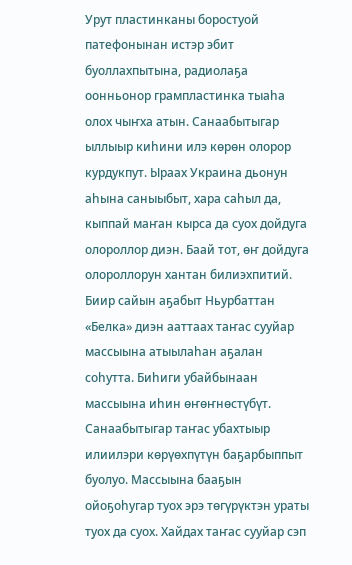Урут пластинканы боростуой патефонынан истэр эбит буоллахпытына, радиолаҕа оонньонор грампластинка тыаһа олох чыҥха атын. Санаабытыгар ыллыыр киһини илэ көрөн олорор курдукпут. Ыраах Украина дьонун аһына саныыбыт, хара саһыл да, кыппай маҥан кырса да суох дойдуга олороллор диэн. Баай тот, өҥ дойдуга олороллорун хантан билиэхпитий.
Биир сайын аҕабыт Ньурбаттан «Белка» диэн ааттаах таҥас сууйар массыына атыылаһан аҕалан соһутта. Биһиги убайбынаан массыына иһин өҥөҥнөстүбүт. Санаабытыгар таҥас убахтыыр илиилэри көрүөхпүтүн баҕарбыппыт буолуо. Массыына бааҕын ойоҕоһугар туох эрэ төгүрүктэн ураты туох да суох. Хайдах таҥас сууйар сэп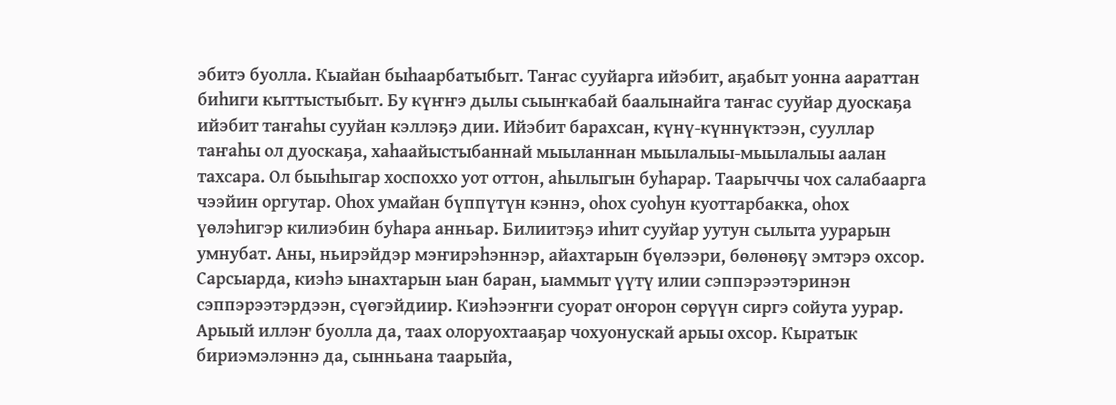эбитэ буолла. Кыайан быһаарбатыбыт. Таҥас сууйарга ийэбит, аҕабыт уонна аараттан биһиги кыттыстыбыт. Бу күҥҥэ дылы сыыҥкабай баалынайга таҥас сууйар дуоскаҕа ийэбит таҥаһы сууйан кэллэҕэ дии. Ийэбит барахсан, күнү-күннүктээн, сууллар таҥаһы ол дуоскаҕа, хаһаайыстыбаннай мыыланнан мыылалыы-мыылалыы аалан тахсара. Ол быыһыгар хоспоххо уот оттон, аһылыгын буһарар. Таарыччы чох салабаарга чээйин оргутар. Оһох умайан бүппүтүн кэннэ, оһох суоһун куоттарбакка, оһох үөлэһигэр килиэбин буһара анньар. Билиитэҕэ иһит сууйар уутун сылыта уурарын умнубат. Аны, ньирэйдэр мэҥирэһэннэр, айахтарын бүөлээри, бөлөнөҕү эмтэрэ охсор. Сарсыарда, киэһэ ынахтарын ыан баран, ыаммыт үүтү илии сэппэрээтэринэн сэппэрээтэрдээн, сүөгэйдиир. Киэһээҥҥи суорат оҥорон сөрүүн сиргэ сойута уурар. Арыый иллэҥ буолла да, таах олоруохтааҕар чохуонускай арыы охсор. Кыратык бириэмэлэннэ да, сынньана таарыйа,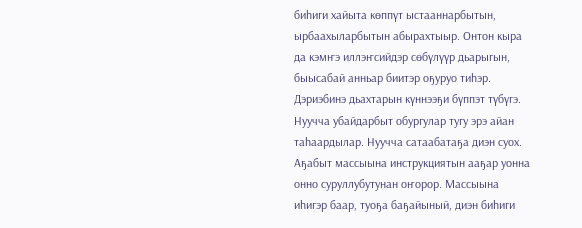биһиги хайыта көппүт ыстааннарбытын, ырбаахыларбытын абырахтыыр. Онтон кыра да кэмҥэ иллэҥсийдэр сөбүлүүр дьарыгын, быысабай анньар биитэр оҕуруо тиһэр. Дэриэбинэ дьахтарын күннээҕи бүппэт түбүгэ.
Нуучча убайдарбыт обургулар тугу эрэ айан таһаардылар. Нуучча сатаабатаҕа диэн суох. Аҕабыт массыына инструкциятын ааҕар уонна онно суруллубутунан оҥорор. Массыына иһигэр баар, туоҕа баҕайыный, диэн биһиги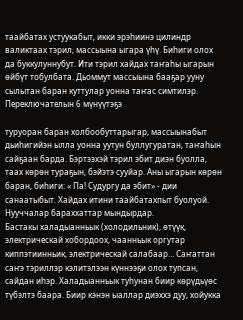таайбатах устуукабыт, икки эрэһиинэ цилиндр валиктаах тэрил, массыына ыгара үһү. Биһиги олох да буккулуннубут. Ити тэрил хайдах таҥаһы ыгарын өйбүт тобулбата. Дьоммут массыына бааҕар ууну сылытан баран куттулар уонна таҥас симтилэр. Переключателын 6 мүнүүтэҕэ

туруоран баран холбообуттарыгар, массыынабыт дьиһигийэн ылла уонна уутун буллугуратан, таҥаһын сайҕаан барда. Бэртээхэй тэрил эбит диэн буолла, таах көрөн тураҕын, бэйэтэ сууйар. Аны ыгарын көрөн баран, биһиги: « Па! Судургу да эбит» - дии санаатыбыт. Хайдах итини таайбатахпыт буолуой. Нууччалар бараххаттар мындырдар.
Бастакы халадыанньык (холодильник), өтүүк, электрическай хобордоох, чаанньык оргутар киппэтиинньик, электрическай салабаар… Саҥаттан саҥэ тэриллэр кэлитэлээн күннээҕи олох тупсан, сайдан иһэр. Халадыанньык туһунан биир көрүдьүөс түбэлтэ баара. Биир кэнэн ыаллар диэххэ дуу, хойукка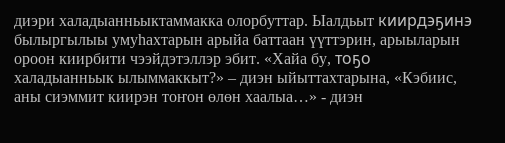диэри халадыанньыктаммакка олорбуттар. Ыалдьыт киирдэҕинэ былыргылыы умуһахтарын арыйа баттаан үүттэрин, арыыларын ороон киирбити чээйдэтэллэр эбит. «Хайа бу, тоҕо халадыанньык ылыммаккыт?» – диэн ыйыттахтарына, «Кэбиис, аны сиэммит киирэн тоҥон өлөн хаалыа…» - диэн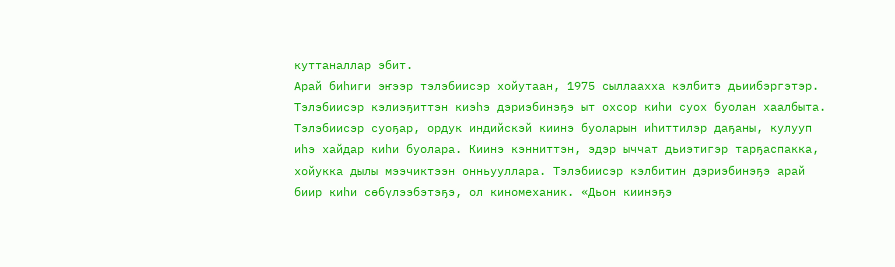куттаналлар эбит.
Арай биһиги эҥээр тэлэбиисэр хойутаан, 1975 сыллаахха кэлбитэ дьиибэргэтэр. Тэлэбиисэр кэлиэҕиттэн киэһэ дэриэбинэҕэ ыт охсор киһи суох буолан хаалбыта. Тэлэбиисэр суоҕар, ордук индийскэй киинэ буоларын иһиттилэр даҕаны, кулууп иһэ хайдар киһи буолара. Киинэ кэнниттэн, эдэр ыччат дьиэтигэр тарҕаспакка, хойукка дылы мээчиктээн онньууллара. Тэлэбиисэр кэлбитин дэриэбинэҕэ арай биир киһи сөбүлээбэтэҕэ, ол киномеханик. «Дьон киинэҕэ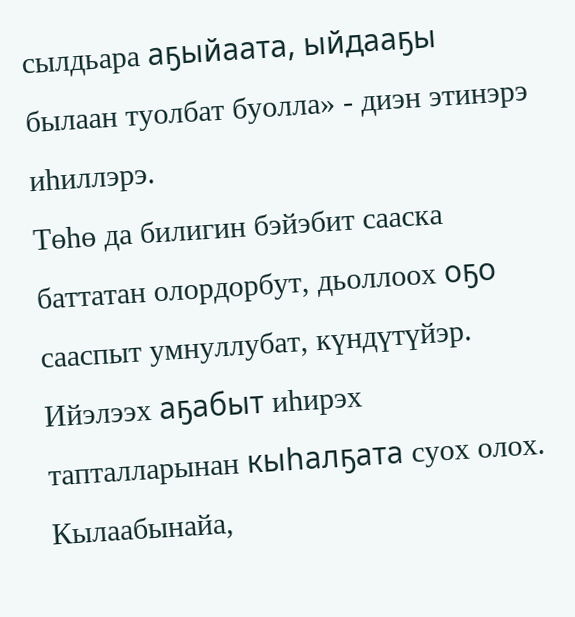сылдьара аҕыйаата, ыйдааҕы былаан туолбат буолла» - диэн этинэрэ иһиллэрэ.
Төһө да билигин бэйэбит сааска баттатан олордорбут, дьоллоох оҕо сааспыт умнуллубат, күндүтүйэр. Ийэлээх аҕабыт иһирэх тапталларынан кыһалҕата суох олох. Кылаабынайа,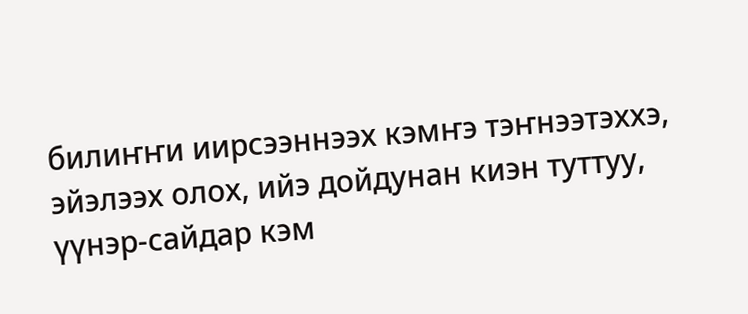билиҥҥи иирсээннээх кэмҥэ тэҥнээтэххэ, эйэлээх олох, ийэ дойдунан киэн туттуу, үүнэр-сайдар кэм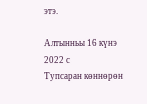этэ.

Алтынньы 16 күнэ 2022 с
Тупсаран көннөрөн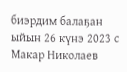биэрдим балаҕан ыйын 26 күнэ 2023 с Макар Николаев